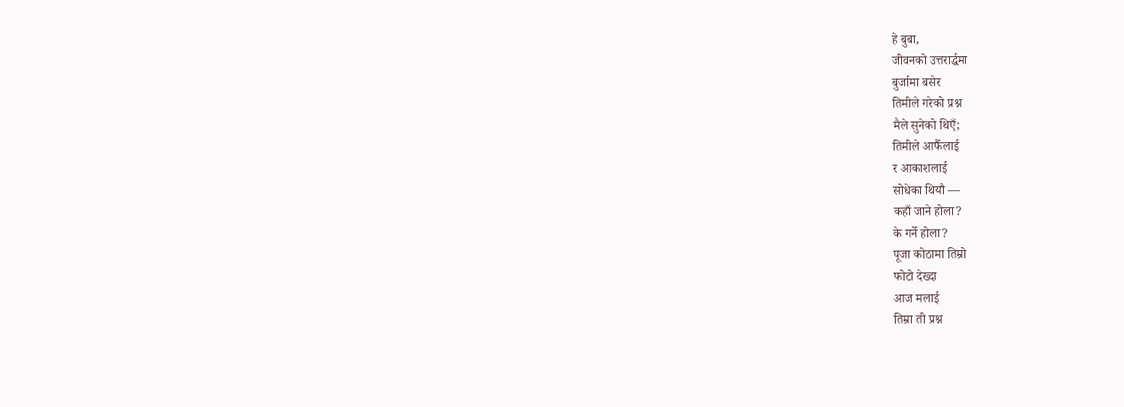हे बुबा,
जीवनको उत्तरार्द्धमा
बुर्जामा बसेर
तिमीले गरेको प्रश्न
मैले सुनेको थिएँ;
तिमीले आफैँलाई
र आकाशलाई
सोधेका थियौ —
कहाँ जाने होला?
के गर्ने होला?
पूजा कोठामा तिम्रो
फोटो देख्दा
आज मलाई
तिम्रा ती प्रश्न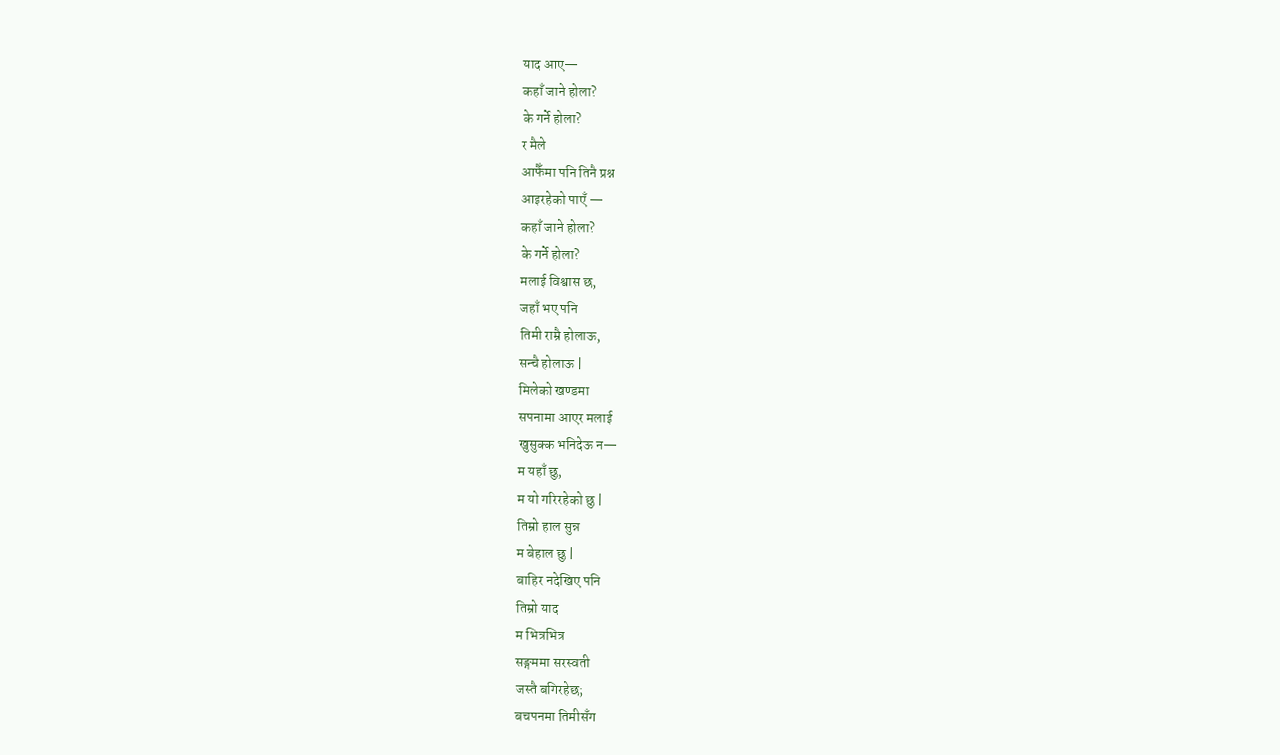याद आए—
कहाँ जाने होला?
के गर्ने होला?
र मैले
आफैँमा पनि तिनै प्रश्न
आइरहेको पाएँ —
कहाँ जाने होला?
के गर्ने होला?
मलाई विश्वास छ,
जहाँ भए पनि
तिमी राम्रै होलाऊ,
सन्चै होलाऊ |
मिलेको खण्डमा
सपनामा आएर मलाई
खुसुक्क भनिदेऊ न—
म यहाँ छु,
म यो गरिरहेको छु |
तिम्रो हाल सुन्न
म बेहाल छु |
बाहिर नदेखिए पनि
तिम्रो याद
म भित्रभित्र
सङ्गममा सरस्वती
जस्तै बगिरहेछ;
बचपनमा तिमीसँग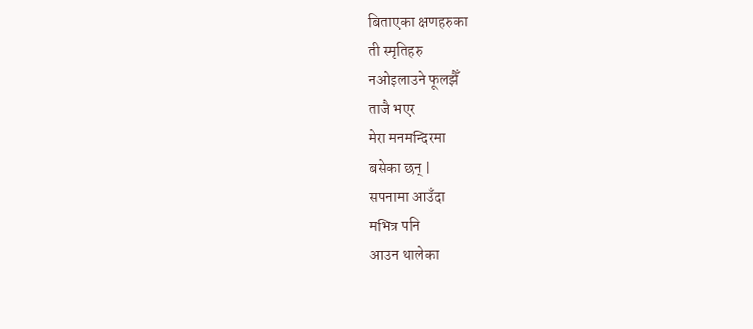बिताएका क्षणहरुका
ती स्मृतिहरु
नओइलाउने फूलझैँ
ताजै भएर
मेरा मनमन्दिरमा
बसेका छन् |
सपनामा आउँदा
मभित्र पनि
आउन थालेका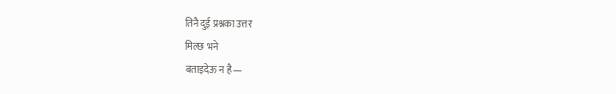तिनै दुई प्रश्नका उत्तर
मिल्छ भने
बताइदेऊ न है—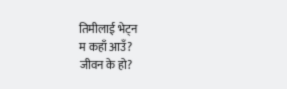तिमीलाई भेट्न
म कहाँ आउँ?
जीवन के हो?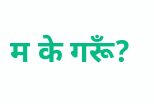म के गरूँ?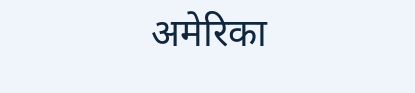अमेरिका